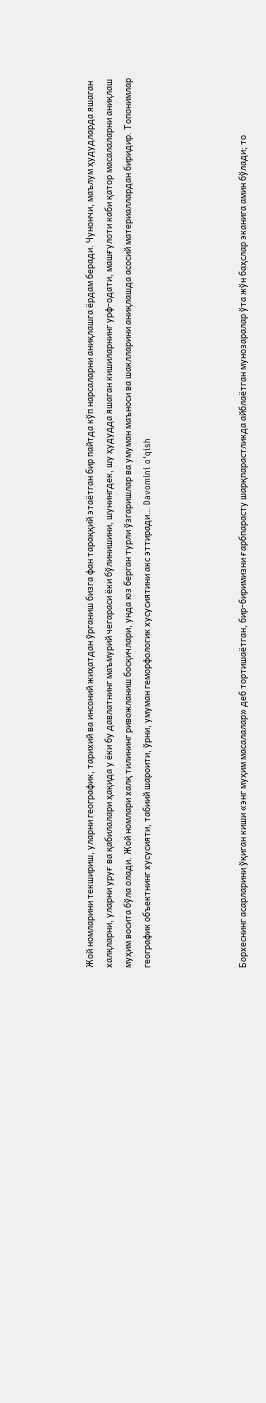Жой номларини текшириш, уларни географик, тарихий ва инсоний жиҳатдан ўрганиш бизга фан тараққий этаётган бир пайтда кўп нарсаларни аниқлашга ёрдам беради. Чунончи, маълум ҳудудларда яшаган халқларни, уларни уруғ ва қабилалари ҳақида у ёки бу давлатнинг маъмурий чегараси ёки бўлинишини, шунингдек, шу ҳудудда яшаган кишиларнинг урф-одати, машғулоти каби қатор масалаларни аниқлаш муҳим восита бўла олади. Жой номлари халқ тилининг ривожланиш босқичлари, унда юз берган турли ўзгаришлар ва умуман маъноси ва шаклларини аниқлашда асосий материаллардан биридир. Топонимлар географик объектнинг хусусияти, табиий шароити, ўрни, умуман геморфологик хусусиятини акс эттиради… Davomini o'qish




Борхеснинг асарларини ўқиган киши «энг муҳим масалалар» деб тортишаётган, бир-биримизни ғарбпарасту шарқпарастликда айблаётган мунозаралар ўта жўн баҳслар эканига амин бўлади; то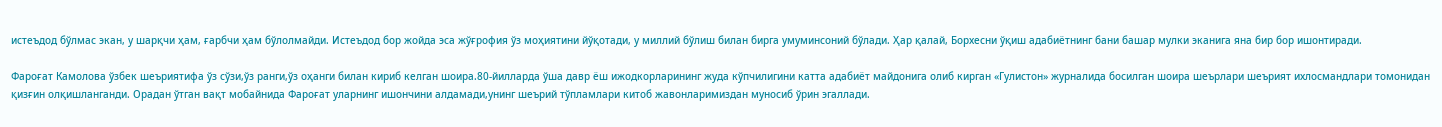истеъдод бўлмас экан, у шарқчи ҳам, ғарбчи ҳам бўлолмайди. Истеъдод бор жойда эса жўғрофия ўз моҳиятини йўқотади, у миллий бўлиш билан бирга умуминсоний бўлади. Ҳар қалай, Борхесни ўқиш адабиётнинг бани башар мулки эканига яна бир бор ишонтиради.

Фароғат Камолова ўзбек шеъриятифа ўз сўзи,ўз ранги,ўз оҳанги билан кириб келган шоира.80-йилларда ўша давр ёш ижодкорларининг жуда кўпчилигини катта адабиёт майдонига олиб кирган «Гулистон» журналида босилган шоира шеърлари шеърият ихлосмандлари томонидан қизғин олқишланганди. Орадан ўтган вақт мобайнида Фароғат уларнинг ишончини алдамади,унинг шеърий тўпламлари китоб жавонларимиздан муносиб ўрин эгаллади.